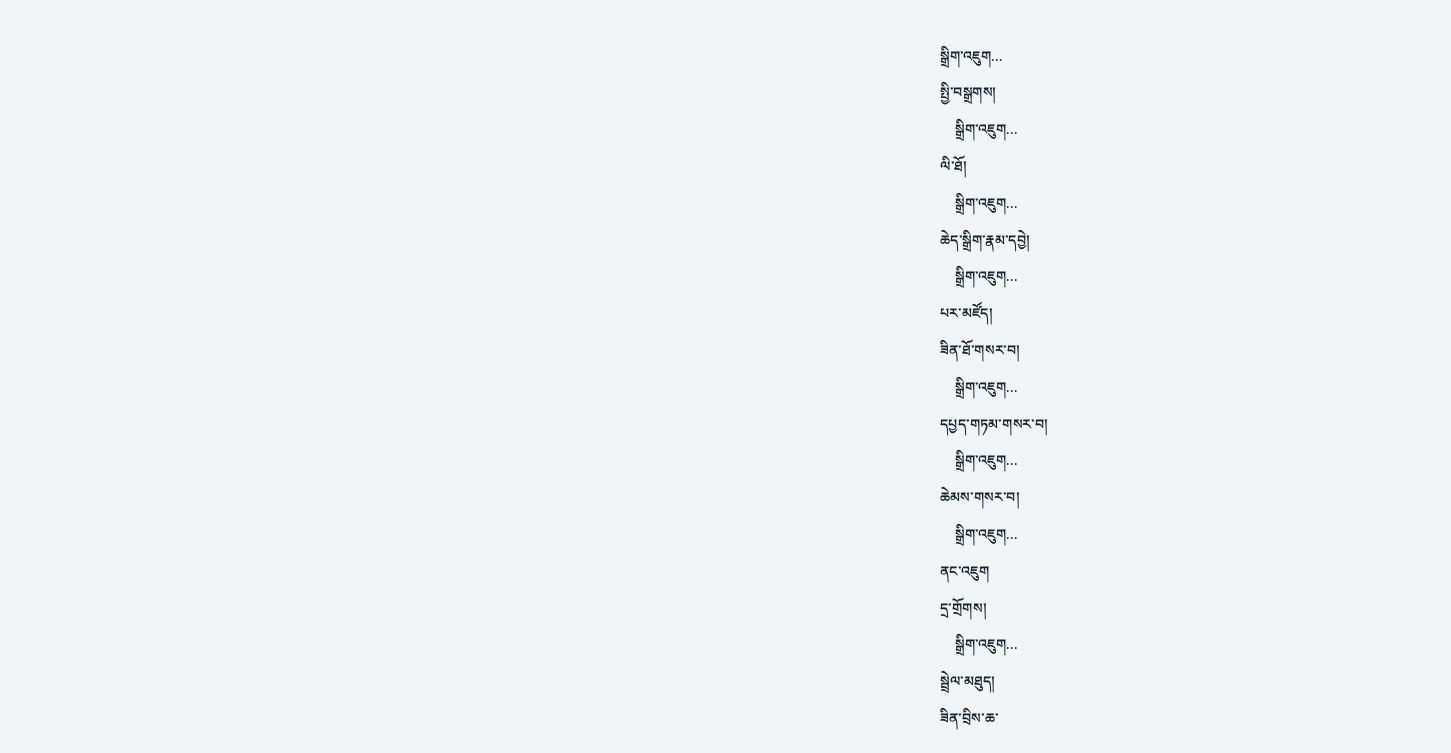སྒྲིག་འཇུག...
སྤྱི་བསྒྲགས།
    སྒྲིག་འཇུག...
ལི་ཐོ།
    སྒྲིག་འཇུག...
ཆེད་སྒྲིག་རྣམ་དབྱེ།
    སྒྲིག་འཇུག...
པར་མཛོད།
ཟིན་ཐོ་གསར་བ།
    སྒྲིག་འཇུག...
དཔྱད་གཏམ་གསར་བ།
    སྒྲིག་འཇུག...
ཆེམས་གསར་བ།
    སྒྲིག་འཇུག...
ནང་འཇུག
དྲ་གྲོགས།
    སྒྲིག་འཇུག...
སྦྲེལ་མཐུད།
ཟིན་བྲིས་ཆ་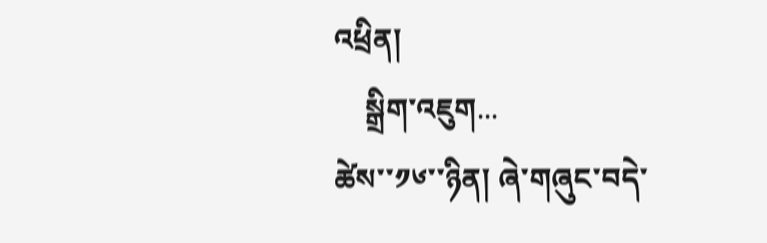འཕྲིན།
    སྒྲིག་འཇུག...
ཚེས་་༡༦་་ཉིན། ཞེ་གཞུང་བདེ་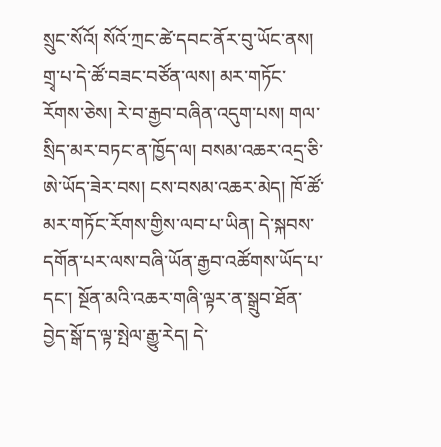སྲུང་སོའོ། སོའོ་ཀྲང་ཚེ་དབང་ནོར་བུ་ཡོང་ནས། གྲྭ་པ་དེ་ཚོ་བཟང་བཙོན་ལས། མར་གཏོང་རོགས་ཅེས། རེ་བ་རྒྱབ་བཞིན་འདུག་པས། གལ་སྲིད་མར་བཏང་ན་ཁྱོད་ལ། བསམ་འཆར་འདྲ་ཅི་ཨེ་ཡོད་ཟེར་བས། ངས་བསམ་འཆར་མེད། ཁོ་ཚོ་མར་གཏོང་རོགས་གྱིས་ལབ་པ་ཡིན། དེ་སྐབས་དགོན་པར་ལས་བཞི་ཡོན་རྒྱབ་འཚོགས་ཡོད་པ་དང་། སྔོན་མའི་འཆར་གཞི་ལྟར་ན་སྒྲུབ་ཐོན་བྱེད་སྒོ་ད་ལྟ་སྤེལ་རྒྱུ་རེད། དེ་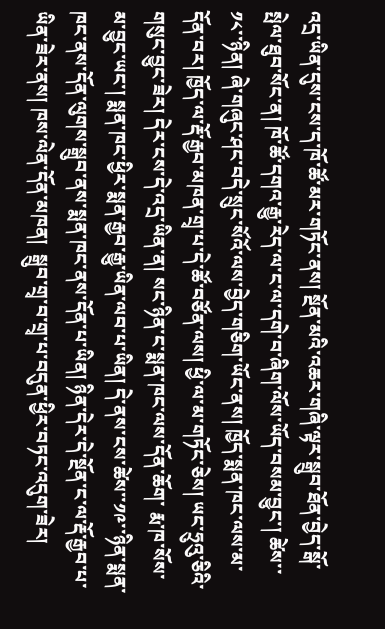འདྲ་ཡིན་དུས་ངས་ད་ཁོ་ཚོ་མར་གཏོང་ནས། སྔོན་མའི་འཆར་གཞི་ལྟར་སྒྲུབ་ཐོན་བྱེད་སྒོ་སྤེལ་ཐུབ་སོང་ན། ཁོ་ཚོ་དགའ་རྒྱུ་རེད་ལ་ང་ལ་དགེ་བ་ཞིག་ལོས་ཡོད་བསམ་བྱུང་། ཚེས་་༡༨་་ཉིན། ཞེ་གཞུང་ཤང་བདེ་སྲུང་སོའོ་ལས་བྱེད་གཅིག་ཡོང་ནས། ཁྱོད་སྨན་ཁང་ལས་མ་དོན་བར། ཁྱོད་ལ་རྡོ་རྒྱབ་མཁན་གྲྭ་པ་དེ་ཚོ་བཙོན་ལས། ཕྱི་ལ་མ་གཏོང་ཅེས། ཡང་ཧྲུའུ་ཅིའི་གསུང་བྱུང་ཟེར། དེར་ངས་དེ་འདྲ་ཡིན་ན། སང་ཉིན་ང་སྨན་ཁང་ལས་དོན་ཆོག་ རྨ་ཁ་སོས་མ་བྱུང་ཡང་། སྨན་ཁང་ཕྱིར་སྨན་རྒྱབ་རྒྱུ་ཡིན་ལབ་པ་ཡིན། དེ་ནས་ངས་ཚེས་་༡༩་་ཉིན་སྨན་ཁང་ནས་དོན་ལུགས་སྒྲུབ་ནས་སྨན་ཁང་ནས་དོན་པ་ཡིན། ཉིན་དེར་དེ་སྔོན་ང་ལ་རྡོ་རྒྱབ་པ་ཡིན་ཟེར་ནས། ཁས་ལེན་དོན་མཁན།  སྒྲུབ་གྲྭ་བ་གྲྭ་པ་བདུན་ཕྱིར་བཏང་འདུག་ཟེར།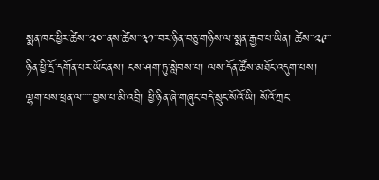སྨན་ཁང་ཕྱིར་ཚེས་་༢༠་་ནས་ཚེས་་༣༡་་བར་ཉིན་བཅུ་གཉིས་ལ་སྨན་རྒྱབ་པ་ཡིན། ཚེས་་༢༩་་ཉིན་ཕྱི་དྲོ་དགོན་པར་ཡོང་ནས། ངས་ཤག་ཏུ་སླེབས་པ། ལས་དོན་ཚོས་མཐོང་འདུག་པས།  ལྷག་པས་ཕྲན་ལ་་་་་བྱས་པ་མི་འབྲི། ཕྱི་ཉིན་ཞེ་གཞུང་བདེ་སྲུང་སོའོ་ཡི། སོའོ་ཀྲང་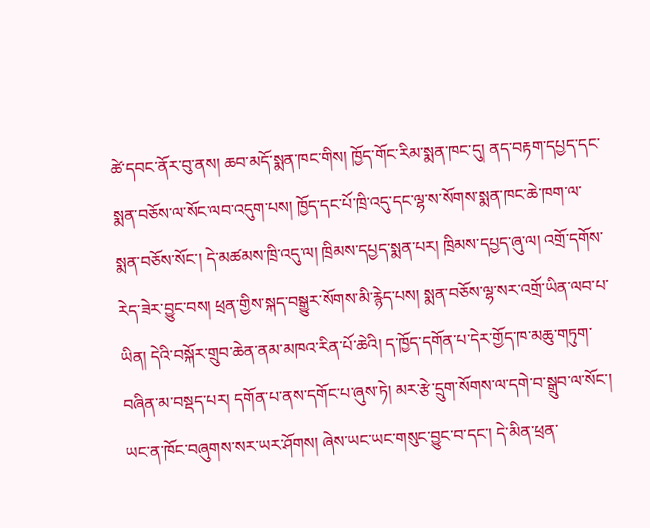ཚེ་དབང་ནོར་བུ་ནས། ཆབ་མདོ་སྨན་ཁང་གིས། ཁྱོད་གོང་རིམ་སྨན་ཁང་དུ། ནད་བརྟག་དཔྱད་དང་སྨན་བཅོས་ལ་སོང་ལབ་འདུག་པས། ཁྱོད་དང་པོ་ཁྲི་འདུ་དང་ལྷ་ས་སོགས་སྨན་ཁང་ཆེ་ཁག་ལ་སྨན་བཅོས་སོང་། དེ་མཚམས་ཁྲི་འདུ་ལ། ཁྲིམས་དཔྱད་སྨན་པར། ཁྲིམས་དཔྱད་ཞུ་ལ། འགྲོ་དགོས་རེད་ཟེར་བྱུང་བས། ཕྲན་གྱིས་སྐད་བསྒྱུར་སོགས་མི་རྙེད་པས། སྨན་བཅོས་ལྷ་སར་འགྲོ་ཡིན་ལབ་པ་ཡིན། དེའི་བསྐོར་གྲུབ་ཆེན་ནམ་མཁའ་རིན་པོ་ཆེའི། ད་ཁྱོད་དགོན་པ་དེར་གྱོད་ཁ་མཆུ་གཏུག་བཞིན་མ་བསྡད་པར། དགོན་པ་ནས་དགོང་པ་ཞུས་ཏེ། མར་རྩེ་དྲུག་སོགས་ལ་དགེ་བ་སྒྲུབ་ལ་སོང་། ཡང་ན་ཁོང་བཞུགས་སར་ཡར་ཤོགས། ཞེས་ཡང་ཡང་གསུང་བྱུང་བ་དང་། དེ་མིན་ཕྲན་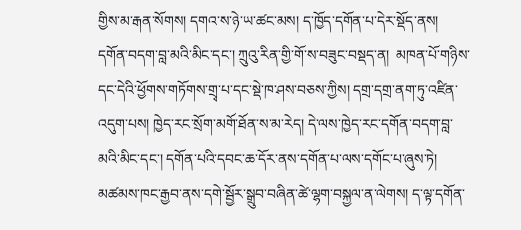གྱིས་མ་རྒན་སོགས། དགའ་ས་ཉེ་ཡ་ཚང་མས། ད་ཁྱོད་དགོན་པ་དེར་སྡོད་ནས། དགོན་བདག་བླ་མའི་མིང་དང་། ཀྲུའུ་རིན་གྱི་གོ་ས་བཟུང་བསྡད་ན།  མཁན་པོ་གཉིས་དང་དེའི་ཕྱོགས་གཏོགས་གྲྭ་པ་དང་སྡེ་ཁ་ཤས་བཅས་ཀྱིས། དགྲ་དགྲ་ནག་ཏུ་འཛིན་འདུག་པས། ཁྱེད་རང་སྲོག་མགོ་ཐོན་ས་མ་རེད། དེ་ལས་ཁྱེད་རང་དགོན་བདག་བླ་མའི་མིང་དང་། དགོན་པའི་དབང་ཆ་དོར་ནས་དགོན་པ་ལས་དགོང་པ་ཞུས་ཏེ། མཚམས་ཁང་རྒྱབ་ནས་དགེ་སྦྱོར་སྒྲུབ་བཞིན་ཚེ་ལྷག་བསྐྱལ་ན་ལེགས། ད་ལྟ་དགོན་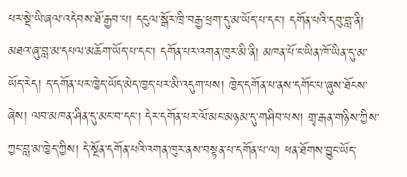པར་སྡེ་ཡི་ཞལ་འདེབས་ཐོ་རྒྱབ་པ། དངུལ་སྒོར་ཁྲི་བརྒྱ་ཕྲག་དུ་མ་ཡོད་པ་དང་། དགོན་པའི་དབུ་བླ་ནི། མཐའ་ཞུ་བླ་མ་དཔལ་མཆོག་ཡོད་པ་དང་། དགོན་པར་འགན་ཁུར་མི་ནི། མཁན་པོ་ང་ཡིན་ཁོ་ཡིན་དུ་མ་ཡོད་རེད། ད་དགོན་པར་ཁྱེད་ཡོད་མེད་ཁྱད་པར་མི་འདུག་པས། ཁྱེད་དགོན་པ་ནས་དགོང་པ་ཞུས་ཐོངས་ཞེས། ལབ་མཁན་ཤིན་དུ་མང་བ་དང་། དེར་དགོན་པར་ལོ་མང་མཉམ་དུ་གཤིབ་པས། གྲྭ་རྒན་གཉིས་ཀྱིས་ཀྱང་བླ་མ་ཁྱེད་ཀྱིས། དེ་སྔོན་དགོན་པའི་འགན་ཁུར་ནས་བསྟན་པ་དགོན་པ་ལ། ཕན་ཐོགས་བྱུང་ཡོད་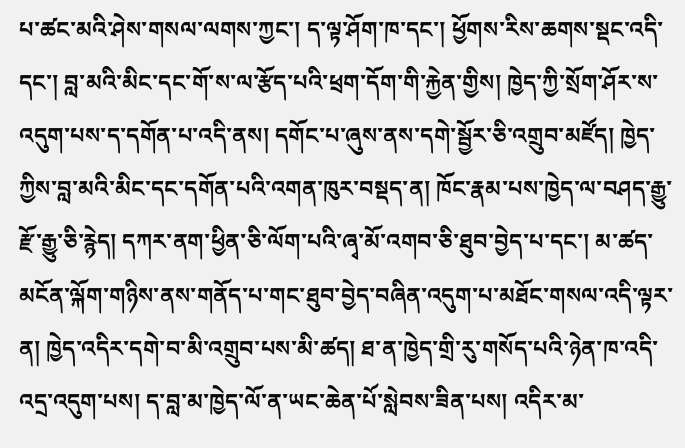པ་ཚང་མའི་ཤེས་གསལ་ལགས་ཀྱང་། ད་ལྟ་ཤོག་ཁ་དང་། ཕྱོགས་རིས་ཆགས་སྡང་འདི་དང་། བླ་མའི་མིང་དང་གོ་ས་ལ་རྩོད་པའི་ཕྲག་དོག་གི་རྐྱེན་གྱིས། ཁྱེད་ཀྱི་སྲོག་ཤོར་ས་འདུག་པས་ད་དགོན་པ་འདི་ནས། དགོང་པ་ཞུས་ནས་དགེ་སྦྱོར་ཅི་འགྲུབ་མཛོད། ཁྱེད་ཀྱིས་བླ་མའི་མིང་དང་དགོན་པའི་འགན་ཁུར་བསྡད་ན། ཁོང་རྣམ་པས་ཁྱེད་ལ་བཤད་རྒྱུ་རྫོ་རྒྱུ་ཅི་རྙེད། དཀར་ནག་ཕྱིན་ཅི་ལོག་པའི་ཞྭ་མོ་འགབ་ཅི་ཐུབ་བྱེད་པ་དང་། མ་ཚད་མངོན་ལྐོག་གཉིས་ནས་གནོད་པ་གང་ཐུབ་བྱེད་བཞིན་འདུག་པ་མཐོང་གསལ་འདི་ལྟར་ན། ཁྱེད་འདིར་དགེ་བ་མི་འགྲུབ་པས་མི་ཚད། ཐ་ན་ཁྱེད་གྲི་རུ་གསོད་པའི་ཉེན་ཁ་འདི་འདྲ་འདུག་པས། ད་བླ་མ་ཁྱེད་ལོ་ན་ཡང་ཆེན་པོ་སླེབས་ཟིན་པས། འདིར་མ་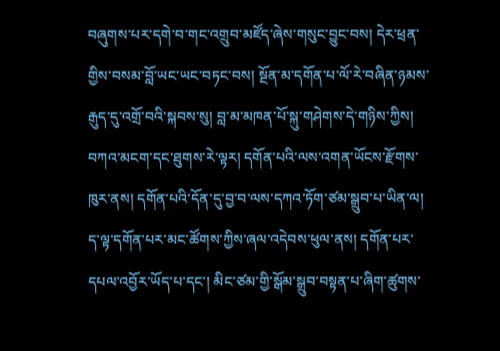བཞུགས་པར་དགེ་བ་གང་འགྲུབ་མཛོད་ཞེས་གསུང་བྱུང་བས། དེར་ཕྲན་གྱིས་བསམ་བློ་ཡང་ཡང་བཏང་བས། སྔོན་མ་དགོན་པ་ལོ་རེ་བཞིན་ཉམས་རྒུད་དུ་འགྲོ་བའི་སྐབས་སུ། བླ་མ་མཁན་པོ་སྐུ་གཤེགས་དེ་གཉིས་ཀྱིས། བཀའ་མངག་དང་ཐུགས་རེ་ལྟར། དགོན་པའི་ལས་འགན་ཡོངས་རྫོགས་ཁུར་ནས། དགོན་པའི་དོན་དུ་བྱ་བ་ལས་དཀའ་ཏོག་ཙམ་སྒྲུབ་པ་ཡིན་ལ།  ད་ལྟ་དགོན་པར་མང་ཚོགས་ཀྱིས་ཞལ་འདེབས་ཕུལ་ནས། དགོན་པར་དཔལ་འབྱོར་ཡོད་པ་དང་། མིང་ཙམ་གྱི་སྒོམ་སྒྲུབ་བསྟན་པ་ཞིག་ཚུགས་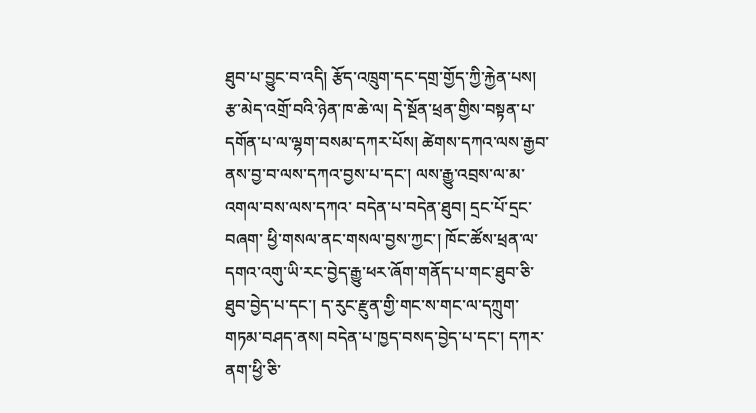ཐུབ་པ་བྱུང་བ་འདི། རྩོད་འཁྲུག་དང་དགྲ་གྱོད་ཀྱི་རྐྱེན་པས། རྩ་མེད་འགྲོ་བའི་ཉེན་ཁ་ཆེ་ལ། དེ་སྔོན་ཕྲན་གྱིས་བསྟན་པ་དགོན་པ་ལ་ལྷག་བསམ་དཀར་པོས། ཚེགས་དཀའ་ལས་རྒྱབ་ནས་བྱ་བ་ལས་དཀའ་བྱས་པ་དང་། ལས་རྒྱུ་འབྲས་ལ་མ་འགལ་བས་ལས་དཀའ་ བདེན་པ་བདེན་ཐུབ། དྲང་པོ་དྲང་བཞག་ ཕྱི་གསལ་ནང་གསལ་བྱས་ཀྱང་། ཁོང་ཚོས་ཕྲན་ལ་དགའ་འགུ་ཡི་རང་བྱེད་རྒྱུ་ཕར་ཞོག་གནོད་པ་གང་ཐུབ་ཅི་ཐུབ་བྱེད་པ་དང་། ད་རུང་རྫུན་གྱི་གང་ས་གང་ལ་དཀྲུག་གཏམ་བཤད་ནས། བདེན་པ་ཁྱད་བསད་བྱེད་པ་དང་། དཀར་ནག་ཕྱི་ཅི་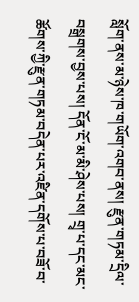སློག་ནས་མ་ཉེས་ཁ་གཡོག་འགབ་ནས། རྫུན་གཏམ་དྲིལ་བསྒྲགས་བྱས་པས། དོན་ངོ་མ་མི་ཤེས་པས། གྲྭ་པ་དང་མང་ཚོགས་ཀྱི་རྫུན་གཏམ་བདེན་པར་འཛིན་དགོས་པ་བཟོ་བ་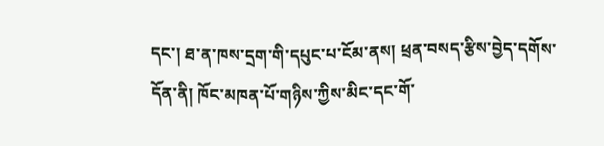དང་། ཐ་ན་ཁས་དྲག་གི་དཔུང་པ་ངོམ་ནས། ཕྲན་བསད་རྩིས་བྱེད་དགོས་དོན་ནི། ཁོང་མཁན་པོ་གཉིས་ཀྱིས་མིང་དང་གོ་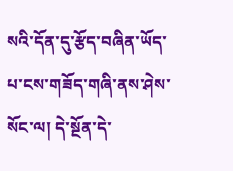སའི་དོན་དུ་རྩོད་བཞིན་ཡོད་པ་ངས་གཟོད་གཞི་ནས་ཤེས་སོང་ལ། དེ་སྔོན་དེ་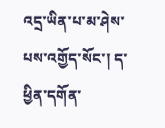འདྲ་ཡིན་པ་མ་ཤེས་པས་འགྱོད་སོང་། ད་ཕྱིན་དགོན་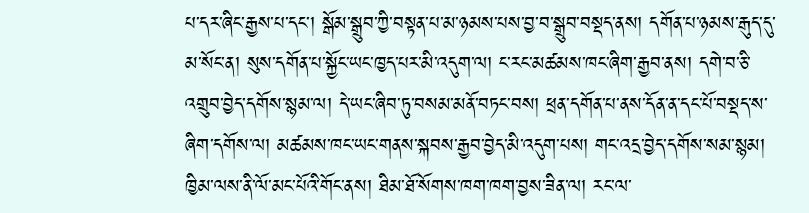པ་དར་ཞིང་རྒྱས་པ་དང་། སྒོམ་སྒྲུབ་ཀྱི་བསྟན་པ་མ་ཉམས་པས་བྱ་བ་སྒྲུབ་བསྡད་ནས། དགོན་པ་ཉམས་རྒུད་དུ་མ་སོང་ན། སུས་དགོན་པ་སྐྱོང་ཡང་ཁྱད་པར་མི་འདུག་ལ། ང་རང་མཚམས་ཁང་ཞིག་རྒྱབ་ནས། དགེ་བ་ཅི་འགྲུབ་བྱེད་དགོས་སྙམ་ལ། དེ་ཡང་ཞིབ་ཏུ་བསམ་མནོ་བཏང་བས། ཕྲན་དགོན་པ་ནས་དོན་ན་དང་པོ་བསྡད་ས་ཞིག་དགོས་ལ། མཚམས་ཁང་ཡང་གནས་སྐབས་རྒྱབ་བྱེད་མི་འདུག་པས། གང་འདྲ་བྱེད་དགོས་སམ་སྙམ། ཁྱིམ་ལས་ནི་ལོ་མང་པོའི་གོང་ནས། ཐིམ་ཐོ་སོགས་ཁག་ཁག་བྱས་ཟིན་ལ། རང་ལ་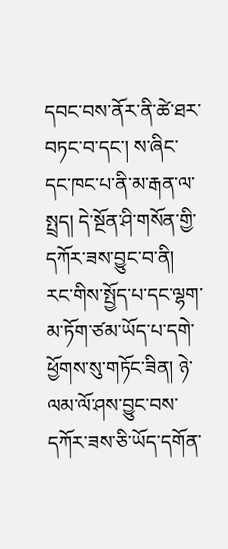དབང་བས་ནོར་ནི་ཚེ་ཐར་བཏང་བ་དང་། ས་ཞིང་དང་ཁང་པ་ནི་མ་རྒན་ལ་སྤྲད། དེ་སྔོན་ཤི་གསོན་གྱི་དཀོར་ཟས་བྱུང་བ་ནི། རང་གིས་སྤྱོད་པ་དང་ལྷག་མ་ཏོག་ཙམ་ཡོད་པ་དགེ་ཕྱོགས་སུ་གཏོང་ཟིན། ཉེ་ལམ་ལོ་ཤས་བྱུང་བས་དཀོར་ཟས་ཅི་ཡོད་དགོན་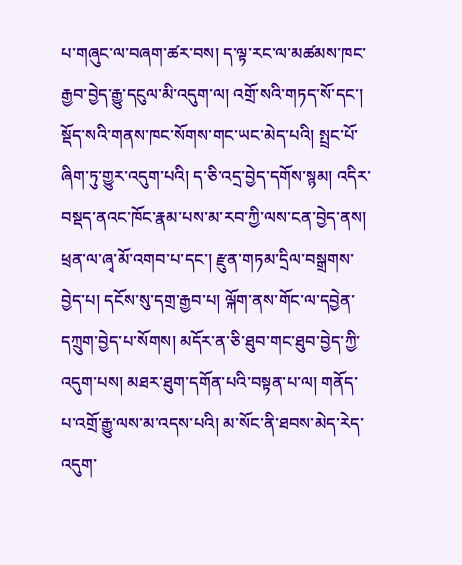པ་གཞུང་ལ་བཞག་ཚར་བས། ད་ལྟ་རང་ལ་མཚམས་ཁང་རྒྱབ་བྱེད་རྒྱུ་དངུལ་མི་འདུག་ལ། འགྲོ་སའི་གཏད་སོ་དང་། སྡོད་སའི་གནས་ཁང་སོགས་གང་ཡང་མེད་པའི། སྤྲང་པོ་ཞིག་ཏུ་གྱུར་འདུག་པའི། ད་ཅི་འདྲ་བྱེད་དགོས་སྙམ། འདིར་བསྡད་ནའང་ཁོང་རྣམ་པས་མ་རབ་ཀྱི་ལས་ངན་བྱེད་ནས། ཕྲན་ལ་ཞྭ་མོ་འགབ་པ་དང་། རྫུན་གཏམ་དྲིལ་བསྒྲགས་བྱེད་པ། དངོས་སུ་དགྲ་རྒྱབ་པ། ལྐོག་ནས་གོང་ལ་དབྱེན་དཀྲུག་བྱེད་པ་སོགས། མདོར་ན་ཅི་ཐུབ་གང་ཐུབ་བྱེད་ཀྱི་འདུག་པས། མཐར་ཐུག་དགོན་པའི་བསྟན་པ་ལ། གནོད་པ་འགྲོ་རྒྱུ་ལས་མ་འདས་པའི། མ་སོང་ནི་ཐབས་མེད་རེད་འདུག་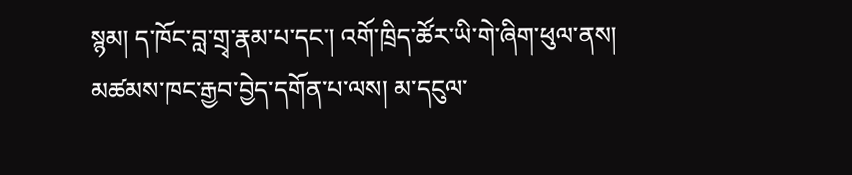སྙམ། ད་ཁོང་བླ་གྲྭ་རྣམ་པ་དང་། འགོ་ཁྲིད་ཚོར་ཡི་གེ་ཞིག་ཕུལ་ནས། མཚམས་ཁང་རྒྱབ་བྱེད་དགོན་པ་ལས། མ་དངུལ་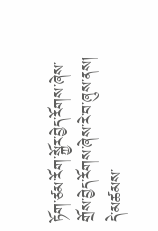ཏོག་ཙམ་རོག་སྐྱོར་བྱེད་རོགས་ཞེས་གྲོས་བྱེད་རོགས་ཞེས་རེ་བ་ཞུས་ནས། དེ་མཚམས་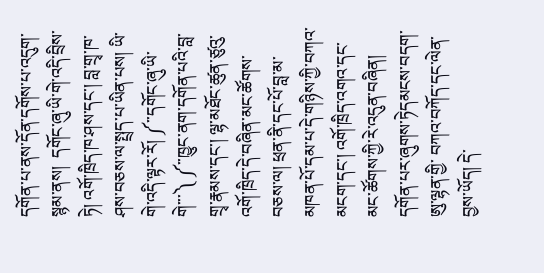དགོན་པ་ནས་དོན་དགོས་པ་འདུག་སྙམ་ནས།  དགོང་ཞུ་ཡི་གེ་འདི་བྲིས་ཏེ། འགོ་ཁྲིད་ཁ་ཤས་དང་། བླ་གྲྭ་ཁ་ཤས་བཅས་ལ་སྤྲད་པ་ཡིན་པས། ཡི་གེ་འདི་ལྟར་རོ། ༼་་དགོང་ཞུ་ཡི་གེ་་་༽ ༼་་ཁྱུང་ནག་དགོན་པའི་བླ་གྲྭ་རྣམས་དང་། ལྷ་མཐོང་ཚུན་ཙུའུ་འགོ་ཁྲིད་དེ་བཞིན་མང་ཚོགས་བཅས་ལ། ཕྲན་ནི་དང་པོ་བླ་མ་མཁན་པོ་དམ་པ་དེ་གཉིས་ཀྱི་བཀའ་མངག་དང་། འགོ་ཁྲིད་འགའ་དང་མང་ཚོགས་ཀྱི་རེ་འདུན་བཞིན། དགོན་པར་ཞུགས་ཏེདམངས་བདག་ཨུ་ལྷན་གྱི་ བཀའ་བཀོད་དང་ལེན་བྱས་ཡོད། དེ་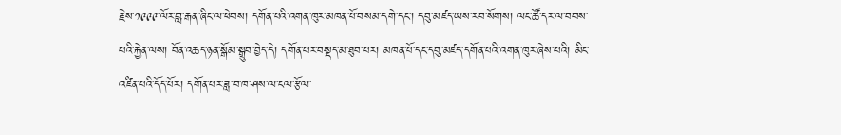རྗེས་༡༩༩༩་ལོར་བླ་རྒན་ཞིང་ལ་ཕེབས། དགོན་པའི་འགན་ཁུར་མཁན་པོ་བསམ་དགེ་དང་། དབུ་མཛད་ཡས་རབ་སོགས། ལང་ཚོ་དར་ལ་བབས་པའི་རྐྱེན་ལས། བོན་འཆད་ཉན་སྒོམ་སྒྲུབ་བྱེད་དེ། དགོན་པར་བསྡད་མ་ཐུབ་པར། མཁན་པོ་དང་དབུ་མཛད་དགོན་པའི་འགན་ཁུར་ཞེས་པའི། མིང་འཛིན་པའི་དོད་པོར། དགོན་པར་ཟླ་བ་ཁ་ཤས་ལ་ངལ་རྩོལ་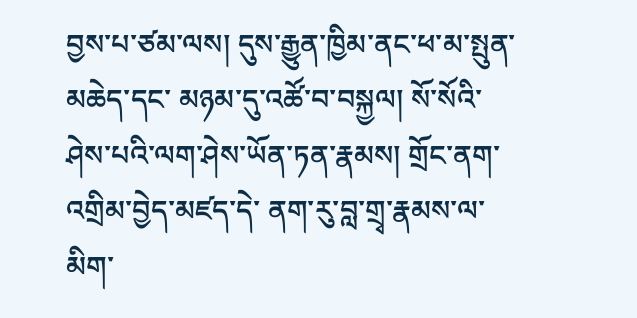བྱས་པ་ཙམ་ལས། དུས་རྒྱུན་ཁྱིམ་ནང་ཕ་མ་སྤུན་མཆེད་དང་ མཉམ་དུ་འཚོ་བ་བསྐྱལ། སོ་སོའི་ཤེས་པའི་ལག་ཤེས་ཡོན་ཏན་རྣམས། གྲོང་ནག་འགྲིམ་བྱེད་མཛད་དེ་ ནག་རུ་བླ་གྲྭ་རྣམས་ལ་མིག་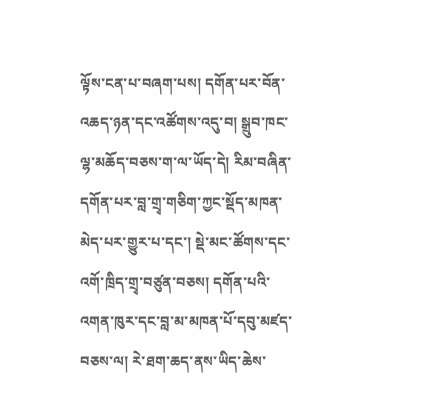ལྟོས་ངན་པ་བཞག་པས། དགོན་པར་བོན་འཆད་ཉན་དང་འཚོགས་འདུ་བ། སྒྲུབ་ཁང་ལྷ་མཆོད་བཅས་ག་ལ་ཡོད་དེ། རིམ་བཞིན་དགོན་པར་བླ་གྲྭ་གཅིག་ཀྱང་སྡོད་མཁན་མེད་པར་གྱུར་པ་དང་། སྡེ་མང་ཚོགས་དང་འགོ་ཁྲིད་གྲྭ་བཙུན་བཅས། དགོན་པའི་འགན་ཁུར་དང་བླ་མ་མཁན་པོ་དབུ་མཛད་བཅས་ལ། རེ་ཐག་ཆད་ནས་ཡིད་ཆེས་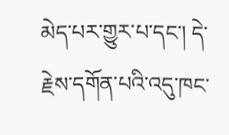མེད་པར་གྱུར་པ་དང་། དེ་རྗེས་དགོན་པའི་འདུ་ཁང་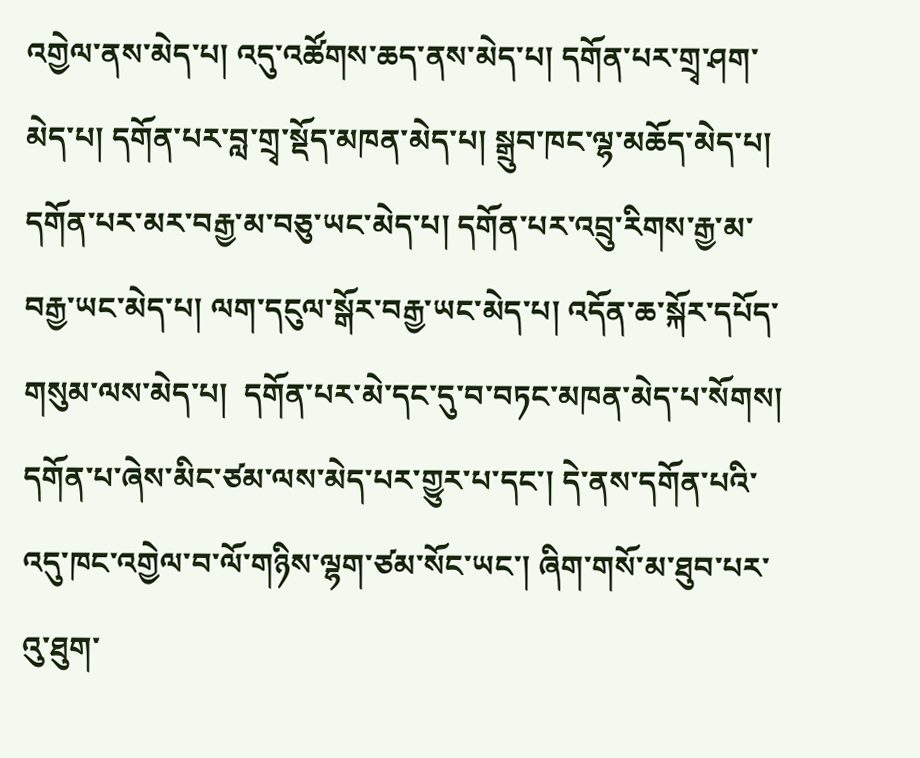འགྱེལ་ནས་མེད་པ། འདུ་འཚོགས་ཆད་ནས་མེད་པ། དགོན་པར་གྲྭ་ཤག་མེད་པ། དགོན་པར་བླ་གྲྭ་སྡོད་མཁན་མེད་པ། སྒྲུབ་ཁང་ལྷ་མཆོད་མེད་པ། དགོན་པར་མར་བརྒྱ་མ་བཅུ་ཡང་མེད་པ། དགོན་པར་འབྲུ་རིགས་རྒྱ་མ་བརྒྱ་ཡང་མེད་པ། ལག་དངུལ་སྒོར་བརྒྱ་ཡང་མེད་པ། འདོན་ཆ་སྐོར་དཔོད་གསུམ་ལས་མེད་པ།  དགོན་པར་མེ་དང་དུ་བ་བཏང་མཁན་མེད་པ་སོགས། དགོན་པ་ཞེས་མིང་ཙམ་ལས་མེད་པར་གྱུར་པ་དང་། དེ་ནས་དགོན་པའི་འདུ་ཁང་འགྱེལ་བ་ལོ་གཉིས་ལྷག་ཙམ་སོང་ཡང་། ཞིག་གསོ་མ་ཐུབ་པར་འུ་ཐུག་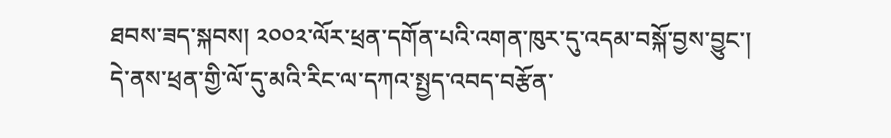ཐབས་ཟད་སྐབས། ༢༠༠༢་ལོར་ཕྲན་དགོན་པའི་འགན་ཁུར་དུ་འདམ་བསྐོ་བྱས་བྱུང་། དེ་ནས་ཕྲན་གྱི་ལོ་དུ་མའི་རིང་ལ་དཀའ་སྤྱད་འབད་བརྩོན་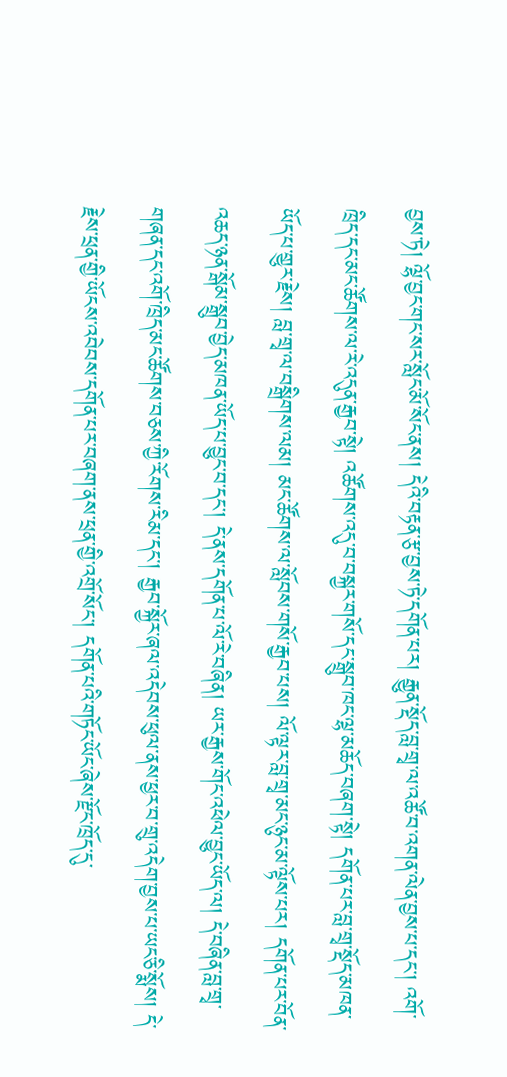བྱས་ཏེ། ལྷོ་བྱང་གང་སར་སློང་མོ་སོང་ནས། དེའི་བརྟན་རྩ་བྱས་ཏེ་དགོན་པར། རྒྱུན་སྡོད་བླ་གྲྭ་ལ་འཚོ་བ་འགན་ལེན་བྱས་པ་དང་། འགོ་ཁྲིད་དང་མང་ཚོགས་ལ་རེ་འདུན་རྒྱབ་སྟེ། འཚོགས་འདུ་བ་བསྐྱར་གསོ་དང་སྒྲུབ་ཁང་ལྷ་མཆོད་བཞག་སྟེ། དགོན་པར་བླ་གྲྭ་སྡོད་མཁན་ཡོད་པ་གྱུར་རྗེས། བླ་གྲྭ་ལ་བསྒྲིགས་ལམ། མང་ཚོགས་ལ་སློབས་གསོ་རྒྱབ་པས། ལོ་ལྟར་བླ་གྲྭ་མང་ཉུང་མ་ལྟོས་པར། དགོན་པར་བོན་འཆད་ཉན་སྒོམ་སྒྲུབ་བྱེད་མཁན་ཡོད་པ་བྱུང་བ་དང་། དེ་ནས་དགོན་པ་ལོ་རེ་བཞིན། ཡར་རྒྱས་གོང་འཕེལ་བྱུང་ཡོད་ལ། དེ་བཞིན་བླ་གྲྭ་གཞན་དང་འགོ་ཁྲིད་མང་ཚོགས་བཅས་ཀྱི་རོགས་རིམ་དང་། རྒྱབ་སྐྱོར་ཞལ་འདེབས་ཕུལ་ནས་ཕྱར་བ་གྲུ་འདེག་བྱས་པ་ཡང་ཅི་སྨོས། དེ་རྗེས་ཕྲན་གྱི་ཡོངས་འབེབས་དགོན་པར་བཞག་ནས་ཕྲན་གྱི་འགྲོ་སོང་། དགོན་པའི་གཏོང་ཡོང་ཞེས་རྫོང་ཁྲོད་དུ་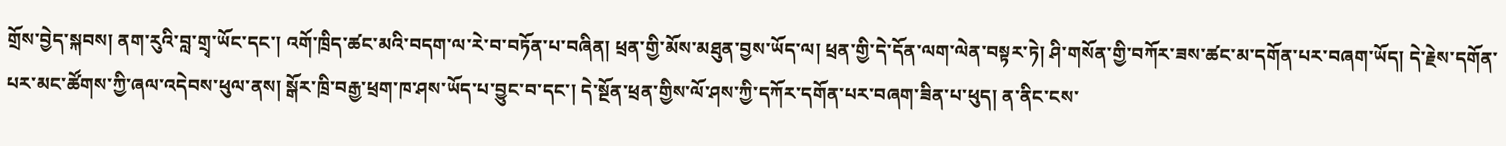གྲོས་བྱེད་སྐབས། ནག་རུའི་བླ་གྲྭ་ཡོང་དང་། འགོ་ཁྲིད་ཚང་མའི་བདག་ལ་རེ་བ་བཏོན་པ་བཞིན། ཕྲན་གྱི་མོས་མཐུན་བྱས་ཡོད་ལ། ཕྲན་གྱི་དེ་དོན་ལག་ལེན་བསྟར་ཏེ། ཤི་གསོན་གྱི་བཀོར་ཟས་ཚང་མ་དགོན་པར་བཞག་ཡོད། དེ་རྗེས་དགོན་པར་མང་ཚོགས་ཀྱི་ཞལ་འདེབས་ཕུལ་ནས། སྒོར་ཁྲི་བརྒྱ་ཕྲག་ཁ་ཤས་ཡོད་པ་བྱུང་བ་དང་། དེ་སྔོན་ཕྲན་གྱིས་ལོ་ཤས་ཀྱི་དཀོར་དགོན་པར་བཞག་ཟིན་པ་ཕུད། ན་ནིང་ངས་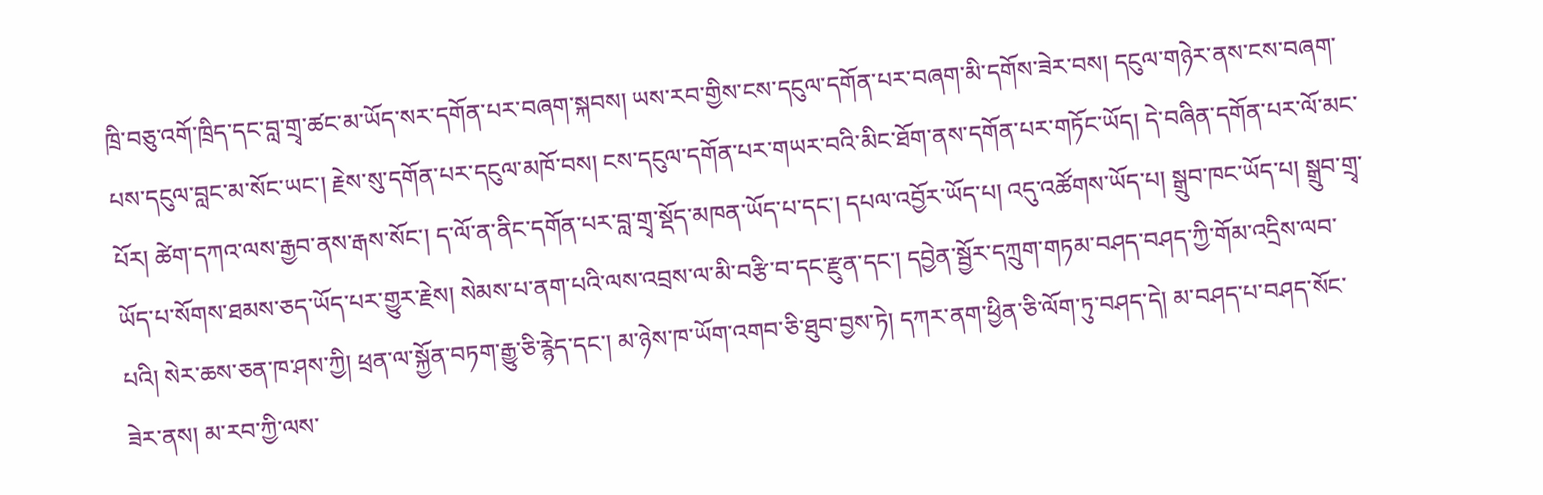ཁྲི་བཅུ་འགོ་ཁྲིད་དང་བླ་གྲྭ་ཚང་མ་ཡོད་སར་དགོན་པར་བཞག་སྐབས། ཡས་རབ་གྱིས་ངས་དངུལ་དགོན་པར་བཞག་མི་དགོས་ཟེར་བས། དངུལ་གཉེར་ནས་ངས་བཞག་པས་དངུལ་བླང་མ་སོང་ཡང་། རྗེས་སུ་དགོན་པར་དངུལ་མཁོ་བས། ངས་དངུལ་དགོན་པར་གཡར་བའི་མིང་ཐོག་ནས་དགོན་པར་གཏོང་ཡོད། དེ་བཞིན་དགོན་པར་ལོ་མང་པོར། ཚེག་དཀའ་ལས་རྒྱབ་ནས་རྒས་སོང་། ད་ལོ་ན་ནིང་དགོན་པར་བླ་གྲྭ་སྡོད་མཁན་ཡོད་པ་དང་། དཔལ་འབྱོར་ཡོད་པ། འདུ་འཚོགས་ཡོད་པ། སྒྲུབ་ཁང་ཡོད་པ། སྒྲུབ་གྲྭ་ཡོད་པ་སོགས་ཐམས་ཅད་ཡོད་པར་གྱུར་རྗེས། སེམས་པ་ནག་པའི་ལས་འབྲས་ལ་མི་བརྩི་བ་དང་རྫུན་དང་། དབྱེན་སྦྱོར་དཀྲུག་གཏམ་བཤད་བཤད་ཀྱི་གོམ་འདྲིས་ལབ་པའི། སེར་ཆས་ཅན་ཁ་ཤས་ཀྱི། ཕྲན་ལ་སྐྱོན་བཏག་རྒྱུ་ཅི་རྙེད་དང་། མ་ཉེས་ཁ་ཡོག་འགབ་ཅི་ཐུབ་བྱས་ཏེ། དཀར་ནག་ཕྱིན་ཅི་ལོག་ཏུ་བཤད་དེ། མ་བཤད་པ་བཤད་སོང་ཟེར་ནས། མ་རབ་ཀྱི་ལས་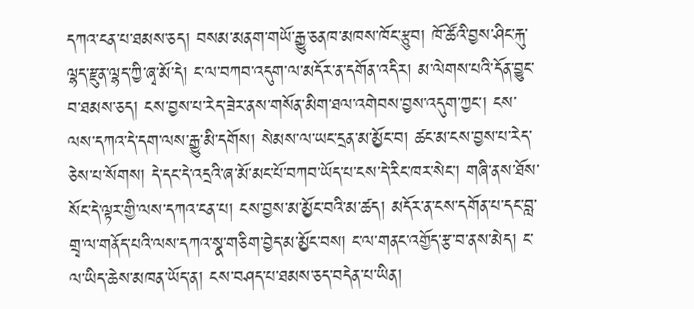དཀའ་ངན་པ་ཐམས་ཅད། བསམ་མནག་གཡོ་རྒྱུ་ཅནཁ་མཁས་ཁོང་རྩུབ། ཁོ་ཚོའི་བྱས་ཤིང་རྐུ་ལྷད་རྫུན་ལྷད་ཀྱི་ཞྭ་མོ་དེ། ང་ལ་བཀབ་འདུག་ལ་མདོར་ན་དགོན་འདིར། མ་ལེགས་པའི་དོན་བྱུང་བ་ཐམས་ཅད། ངས་བྱས་པ་རེད་ཟེར་ནས་གསོན་མིག་ཐལ་འགེབས་བྱས་འདུག་ཀྱང་། ངས་ལས་དཀའ་དེ་དག་ལས་རྒྱུ་མི་དགོས། སེམས་ལ་ཡང་དྲན་མ་མྱོང་བ། ཚང་མ་ངས་བྱས་པ་རེད་ཅེས་པ་སོགས། དེ་དང་དེ་འདྲའི་ཞ་མོ་མང་པོ་བཀབ་ཡོད་པ་ངས་དེ་རིང་ཁར་སེང་། གཞི་ནས་ཐོས་སོང་དེ་ལྟར་གྱི་ལས་དཀའ་ངན་པ། ངས་བྱས་མ་མྱོང་བའི་མ་ཚད། མདོར་ན་ངས་དགོན་པ་དང་བླ་གྲྭ་ལ་གནོད་པའི་ལས་དཀའ་སྣ་གཅིག་བྱེད་མ་མྱོང་བས། ང་ལ་གནང་འགྱོད་རྩ་བ་ནས་མེད། ང་ལ་ཡིད་ཆེས་མཁན་ཡོད་ན། ངས་བཤད་པ་ཐམས་ཅད་བདེན་པ་ཡིན།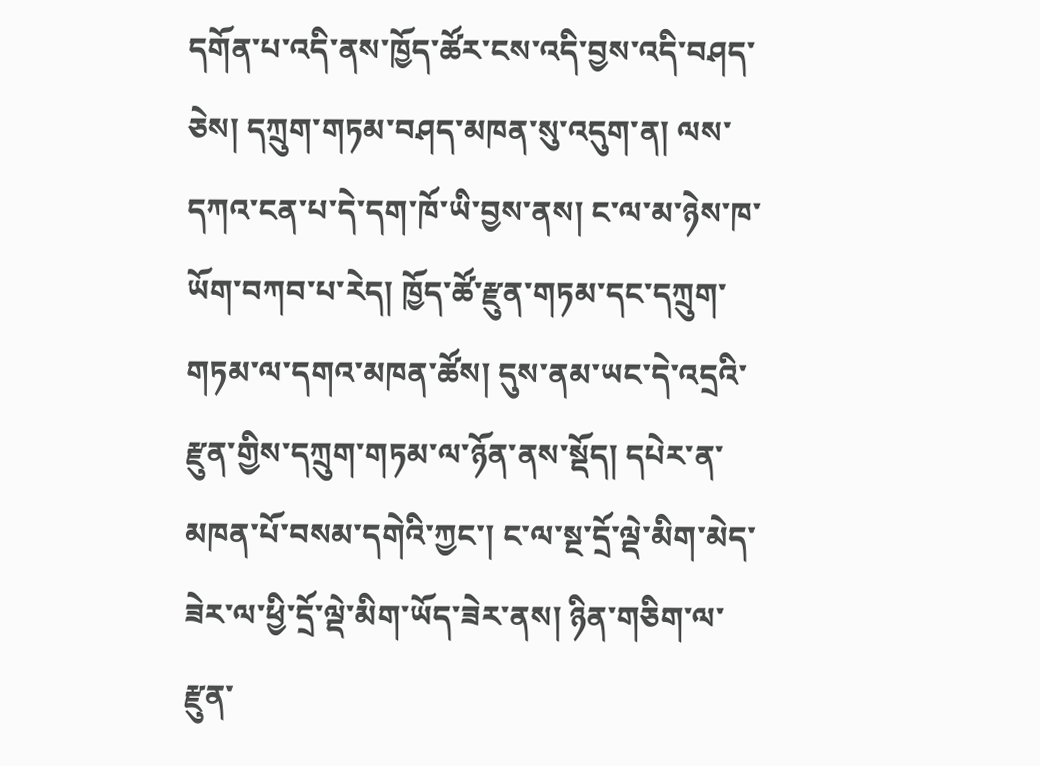དགོན་པ་འདི་ནས་ཁྱོད་ཚོར་ངས་འདི་བྱས་འདི་བཤད་ཅེས། དཀྲུག་གཏམ་བཤད་མཁན་སུ་འདུག་ན། ལས་དཀའ་ངན་པ་དེ་དག་ཁོ་ཡི་བྱས་ནས། ང་ལ་མ་ཉེས་ཁ་ཡོག་བཀབ་པ་རེད། ཁྱོད་ཚོ་རྫུན་གཏམ་དང་དཀྲུག་གཏམ་ལ་དགའ་མཁན་ཚོས། དུས་ནམ་ཡང་དེ་འདྲའི་རྫུན་གྱིས་དཀྲུག་གཏམ་ལ་ཉོན་ནས་སྡོད། དཔེར་ན་མཁན་པོ་བསམ་དགེའི་ཀྱང་། ང་ལ་སྔ་དྲོ་ལྡེ་མིག་མེད་ཟེར་ལ་ཕྱི་དྲོ་ལྡེ་མིག་ཡོད་ཟེར་ནས། ཉིན་གཅིག་ལ་རྫུན་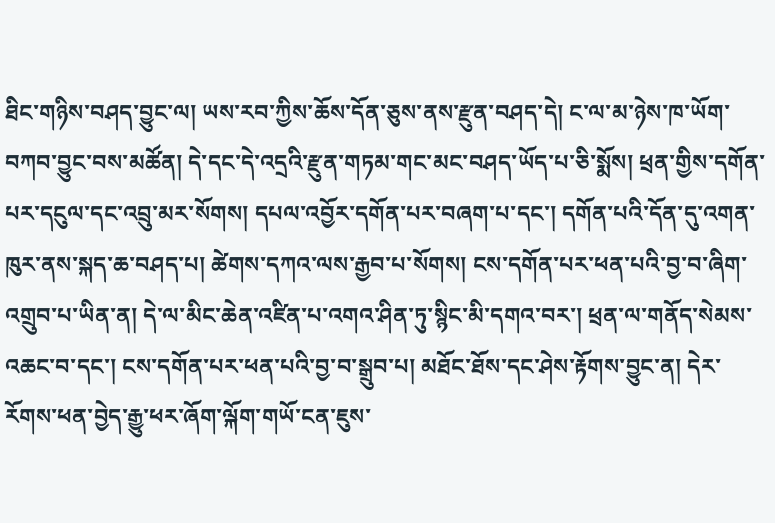ཐིང་གཉིས་བཤད་བྱུང་ལ། ཡས་རབ་ཀྱིས་ཆོས་དོན་ཅུས་ནས་རྫུན་བཤད་དེ། ང་ལ་མ་ཉེས་ཁ་ཡོག་བཀབ་བྱུང་བས་མཚོན། དེ་དང་དེ་འདྲའི་རྫུན་གཏམ་གང་མང་བཤད་ཡོད་པ་ཅི་སྨོས། ཕྲན་གྱིས་དགོན་པར་དངུལ་དང་འབྲུ་མར་སོགས། དཔལ་འབྱོར་དགོན་པར་བཞག་པ་དང་། དགོན་པའི་དོན་དུ་འགན་ཁུར་ནས་སྐད་ཆ་བཤད་པ། ཚེགས་དཀའ་ལས་རྒྱབ་པ་སོགས། ངས་དགོན་པར་ཕན་པའི་བྱ་བ་ཞིག་འགྲུབ་པ་ཡིན་ན། དེ་ལ་མིང་ཆེན་འཛིན་པ་འགའ་ཤིན་ཏུ་སྙིང་མི་དགའ་བར་། ཕྲན་ལ་གནོད་སེམས་འཆང་བ་དང་། ངས་དགོན་པར་ཕན་པའི་བྱ་བ་སྒྲུབ་པ། མཐོང་ཐོས་དང་ཤེས་རྟོགས་བྱུང་ན། དེར་རོགས་ཕན་བྱེད་རྒྱུ་ཕར་ཞོག་ལྐོག་གཡོ་ངན་ཇུས་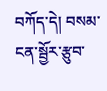བཀོད་དེ། བསམ་ངན་སྦྱོར་རྩུབ་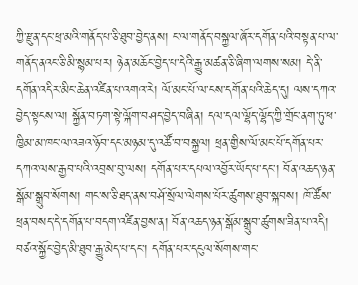ཀྱི་རྫུན་དང་ཕྲ་མའི་གནོད་པ་ཅི་ཐུབ་བྱེད་ནས། ང་ལ་གནོད་བསྐྱལ་ཞོར་དགོན་པའི་བསྟན་པ་ལ་གནོད་ནའང་ཅི་མི་སྙམ་པར། ཉེན་མཆོང་བྱེད་པ་དེའི་རྒྱུ་མཚན་ཅི་ཞིག་ལགས་སམ། དེ་ནི་དགོན་འདིར་མིང་ཆེན་འཛིན་པ་འགའ་རེ། ལོ་མང་པོ་ལ་ངས་དགོན་པའི་ཆེད་དུ། ལས་དཀའ་བྱེད་སྟངས་ལ། སྐྱོན་བཏག་སྟེ་ལྐོག་བཤད་བྱེད་བཞིན། དལ་དལ་ལྷོད་ལྷོད་ཀྱི་གྲོང་ནག་ཏུ་ཕ་ཁྱིམ་མ་ཁང་ལ་འཟའ་ཉོབ་དང་མཉམ་དུ་འཚོ་བ་བསྐྱལ། ཕྲན་གྱིས་ལོ་མང་པོ་དགོན་པར་དཀའ་ལས་རྒྱབ་པའི་འབྲས་བུ་ལས། དགོན་པར་དཔལ་འབྱོར་ཡོད་པ་དང་། བོན་འཆད་ཉན་སྒོམ་སྒྲུབ་སོགས། གང་ས་ཅི་ཐད་ནས་བཤོ་སྲོལ་ལེགས་པོར་ཚུགས་ཐུབ་སྐབས། ཁོ་ཚོས་ཕྲན་བསད་དེ་དགོན་པ་བདག་འཛིན་བྱས་ན། བོན་འཆད་ཉན་སྒོམ་སྒྲུབ་ཚུགས་ཟིན་པ་འདི། བཙའ་སྐྱོང་བྱེད་མི་ཐུབ་རྒྱུ་མེད་པ་དང་། དགོན་པར་དངུལ་སོགས་གང་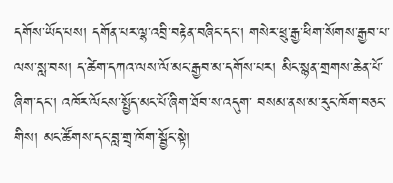དགོས་ཡོད་པས། དགོན་པར་ལྷ་འབྲི་བརྟེན་བཞིང་དང་། གསེར་ཕྲུ་རྒྱ་ཕིག་སོགས་རྒྱབ་པ་ལས་སླ་བས། ད་ཚེག་དཀའ་ལས་ལོ་མང་རྒྱབ་མ་དགོས་པར། མིང་སྙན་གྲགས་ཆེན་པོ་ཞིག་དང་། འཁོར་ལོངས་སྤྱོད་མང་པོ་ཞིག་ཐོབ་ས་འདུག་ བསམ་ནས་མ་རུང་ཁོག་བཅང་གིས། མང་ཚོགས་དང་བླ་གྲྭ་ཁོག་སྦྱོང་སྟེ།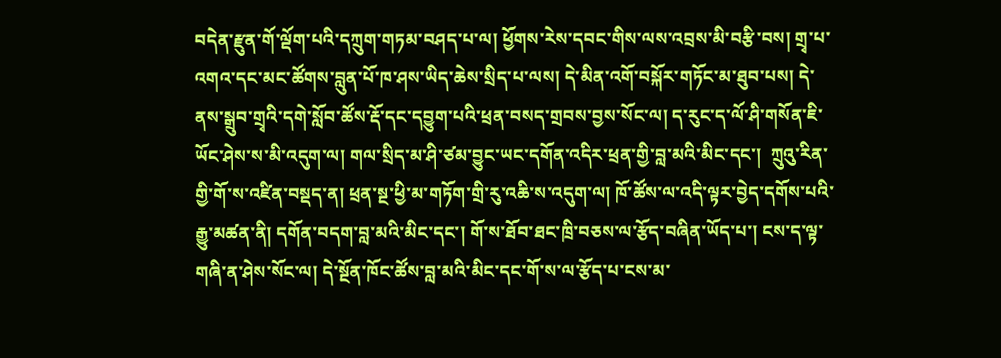བདེན་རྫུན་གོ་ལྡོག་པའི་དཀྲུག་གཏམ་བཤད་པ་ལ། ཕྱོགས་རེས་དབང་གིས་ལས་འབྲས་མི་བརྩི་བས། གྲྭ་པ་འགའ་དང་མང་ཚོགས་བླུན་པོ་ཁ་ཤས་ཡིད་ཆེས་སྲིད་པ་ལས། དེ་མིན་འགོ་བསྐོར་གཏོང་མ་ཐུབ་པས། དེ་ནས་སྒྲུབ་གྲྭའི་དགེ་སློབ་ཚོས་རྡོ་དང་དབྱུག་པའི་ཕྲན་བསད་གྲབས་བྱས་སོང་ལ། ད་རུང་ད་ལོ་ཤི་གསོན་ཇི་ཡོང་ཤེས་ས་མི་འདུག་ལ། གལ་སྲིད་མ་ཤི་ཙམ་བྱུང་ཡང་དགོན་འདིར་ཕྲན་གྱི་བླ་མའི་མིང་དང་།  ཀྲུའུ་རིན་གྱི་གོ་ས་འཛིན་བསྡད་ན། ཕྲན་སྔ་ཕྱི་མ་གཏོག་གྲི་རུ་འཆི་ས་འདུག་ལ། ཁོ་ཚོས་ལ་འདི་ལྟར་བྱེད་དགོས་པའི་རྒྱུ་མཚན་ནི། དགོན་བདག་བླ་མའི་མིང་དང་། གོ་ས་ཐོབ་ཐང་ཁྲི་བཅས་ལ་རྩོད་བཞིན་ཡོད་པ་། ངས་ད་ལྟ་གཞི་ན་ཤེས་སོང་ལ། དེ་སྔོན་ཁོང་ཚོས་བླ་མའི་མིང་དང་གོ་ས་ལ་རྩོད་པ་ངས་མ་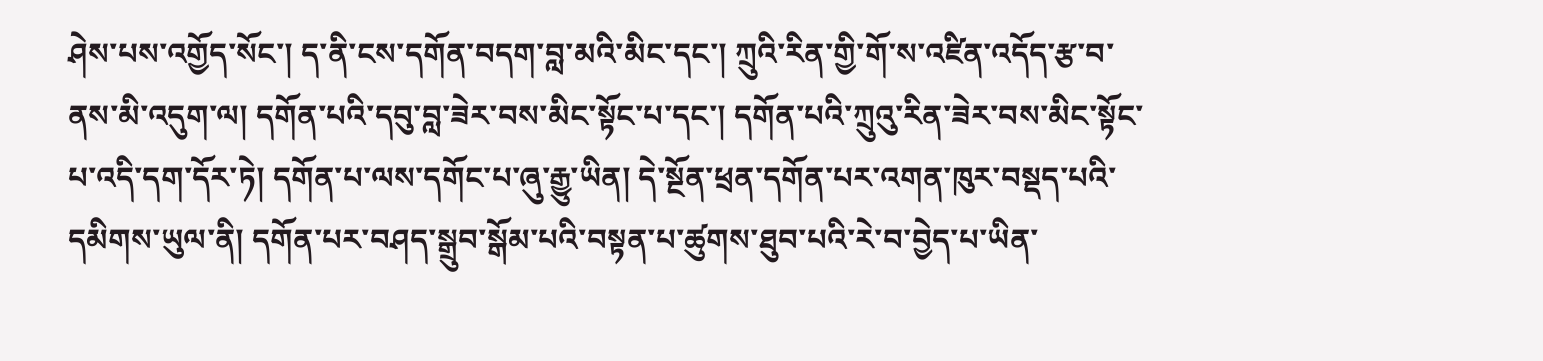ཤེས་པས་འགྱོད་སོང་། ད་ནི་ངས་དགོན་བདག་བླ་མའི་མིང་དང་། ཀྲུའི་རིན་གྱི་གོ་ས་འཛིན་འདོད་རྩ་བ་ནས་མི་འདུག་ལ། དགོན་པའི་དབུ་བླ་ཟེར་བས་མིང་སྟོང་པ་དང་། དགོན་པའི་ཀྲུའུ་རིན་ཟེར་བས་མིང་སྟོང་པ་འདི་དག་དོར་ཏེ། དགོན་པ་ལས་དགོང་པ་ཞུ་རྒྱུ་ཡིན། དེ་སྔོན་ཕྲན་དགོན་པར་འགན་ཁུར་བསྡད་པའི་དམིགས་ཡུལ་ནི། དགོན་པར་བཤད་སྒྲུབ་སྒོམ་པའི་བསྟན་པ་ཚུགས་ཐུབ་པའི་རེ་བ་བྱེད་པ་ཡིན་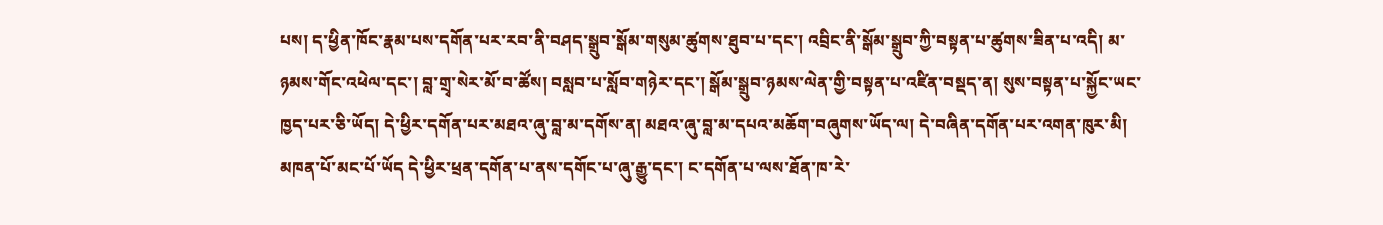པས། ད་ཕྱིན་ཁོང་རྣམ་པས་དགོན་པར་རབ་ནི་བཤད་སྒྲུབ་སྒོམ་གསུམ་ཚུགས་ཐུབ་པ་དང་། འབྲིང་ནི་སྒོམ་སྒྲུབ་ཀྱི་བསྟན་པ་ཚུགས་ཟིན་པ་འདི། མ་ཉམས་གོང་འཕེལ་དང་། བླ་གྲྭ་སེར་མོ་བ་ཚོས། བསླབ་པ་སློབ་གཉེར་དང་། སྒོམ་སྒྲུབ་ཉམས་ལེན་གྱི་བསྟན་པ་འཛིན་བསྡད་ན། སུས་བསྟན་པ་སྐྱོང་ཡང་ཁྱད་པར་ཅི་ཡོད། དེ་ཕྱིར་དགོན་པར་མཐའ་ཞུ་བླ་མ་དགོས་ན། མཐའ་ཞུ་བླ་མ་དཔའ་མཆོག་བཞུགས་ཡོད་ལ། དེ་བཞིན་དགོན་པར་འགན་ཁུར་མི། མཁན་པོ་མང་པོ་ཡོད དེ་ཕྱིར་ཕྲན་དགོན་པ་ནས་དགོང་པ་ཞུ་རྒྱུ་དང་། ང་དགོན་པ་ལས་ཐོན་ཁ་རེ་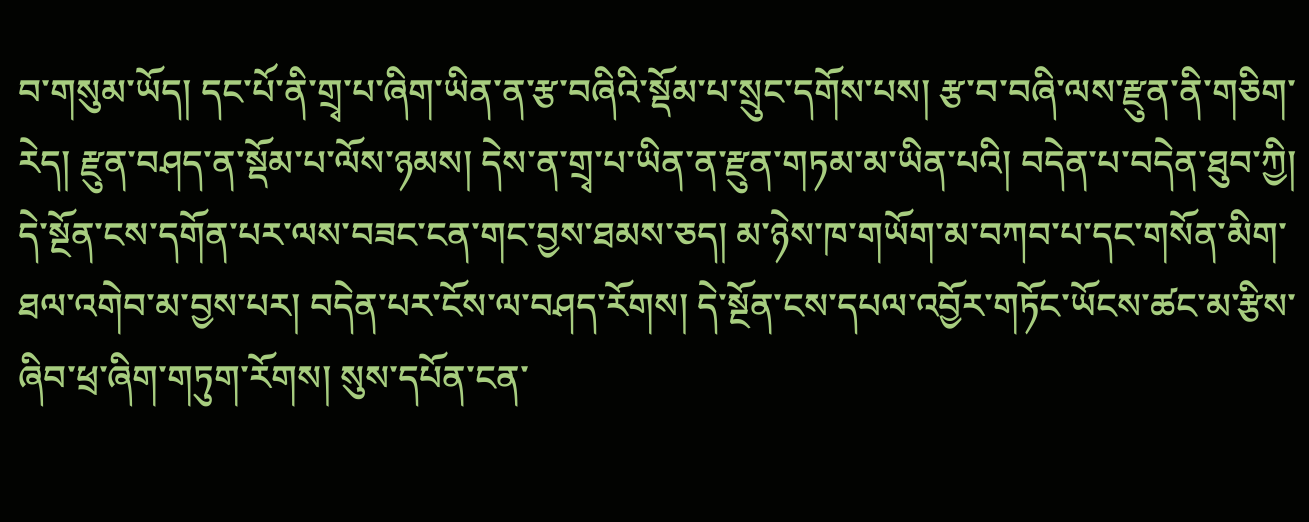བ་གསུམ་ཡོད། དང་པོ་ནི་གྲྭ་པ་ཞིག་ཡིན་ན་རྩ་བཞིའི་སྡོམ་པ་སྲུང་དགོས་པས། རྩ་བ་བཞི་ལས་རྫུན་ནི་གཅིག་རེད། རྫུན་བཤད་ན་སྡོམ་པ་ལོས་ཉམས། དེས་ན་གྲྭ་པ་ཡིན་ན་རྫུན་གཏམ་མ་ཡིན་པའི། བདེན་པ་བདེན་ཐུབ་ཀྱི། དེ་སྔོན་ངས་དགོན་པར་ལས་བཟང་ངན་གང་བྱས་ཐམས་ཅད། མ་ཉེས་ཁ་གཡོག་མ་བཀབ་པ་དང་གསོན་མིག་ཐལ་འགེབ་མ་བྱས་པར། བདེན་པར་ངོས་ལ་བཤད་རོགས། དེ་སྔོན་ངས་དཔལ་འབྱོར་གཏོང་ཡོངས་ཚང་མ་རྩིས་ཞིབ་ཕྲ་ཞིག་གཏུག་རོགས། སུས་དཔོན་ངན་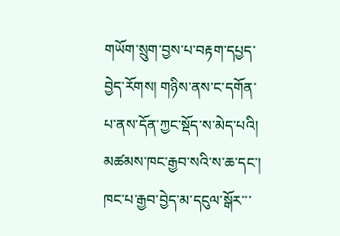གཡོག་སྲུག་བྱས་པ་བརྟག་དཔྱད་བྱེད་རོགས། གཉིས་ནས་ང་དགོན་པ་ནས་དོན་ཀྱང་སྡོད་ས་མེད་པའི། མཚམས་ཁང་རྒྱབ་སའི་ས་ཆ་དང་། ཁང་པ་རྒྱབ་བྱེད་མ་དངུལ་སྒོར་་་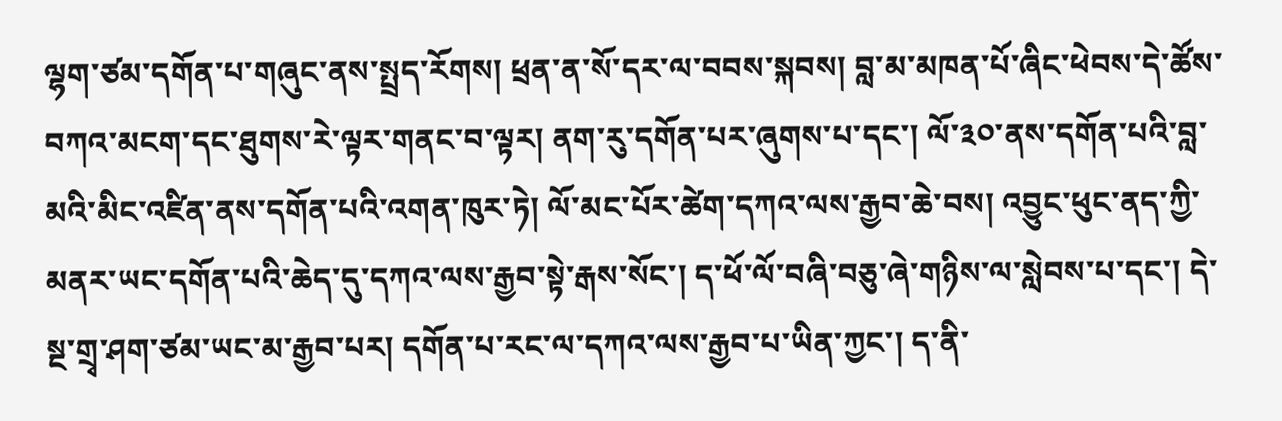ལྷག་ཙམ་དགོན་པ་གཞུང་ནས་སྤྲད་རོགས། ཕྲན་ན་སོ་དར་ལ་བབས་སྐབས། བླ་མ་མཁན་པོ་ཞིང་ཕེབས་དེ་ཚོས་བཀའ་མངག་དང་ཐུགས་རེ་ལྟར་གནང་བ་ལྟར། ནག་རུ་དགོན་པར་ཞུགས་པ་དང་། ལོ་༣༠་ནས་དགོན་པའི་བླ་མའི་མིང་འཛིན་ནས་དགོན་པའི་འགན་ཁུར་ཏེ། ལོ་མང་པོར་ཚེག་དཀའ་ལས་རྒྱབ་ཆེ་བས། འབྱུང་ཕུང་ནད་ཀྱི་མནར་ཡང་དགོན་པའི་ཆེད་དུ་དཀའ་ལས་རྒྱབ་སྟེ་རྒས་སོང་། ད་ཕོ་ལོ་བཞི་བཅུ་ཞེ་གཉིས་ལ་སླེབས་པ་དང་། དེ་སྔ་གྲྭ་ཤག་ཙམ་ཡང་མ་རྒྱབ་པར། དགོན་པ་རང་ལ་དཀའ་ལས་རྒྱབ་པ་ཡིན་ཀྱང་། ད་ནི་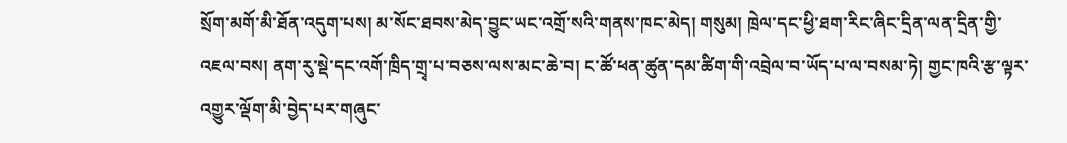སྲོག་མགོ་མི་ཐོན་འདུག་པས། མ་སོང་ཐབས་མེད་བྱུང་ཡང་འགྲོ་སའི་གནས་ཁང་མེད། གསུམ། ཁྲེལ་དང་ཕྱི་ཐག་རིང་ཞིང་དྲིན་ལན་དྲིན་གྱི་འཇལ་བས། ནག་རུ་སྡེ་དང་འགོ་ཁྲིད་གྲྭ་པ་བཅས་ལས་མང་ཆེ་བ། ང་ཚོ་ཕན་ཚུན་དམ་ཚིག་གི་འབྲེལ་བ་ཡོད་པ་ལ་བསམ་ཏེ། གྱང་ཁའི་རྩ་ལྟར་འགྱུར་ལྡོག་མི་བྱེད་པར་གཞུང་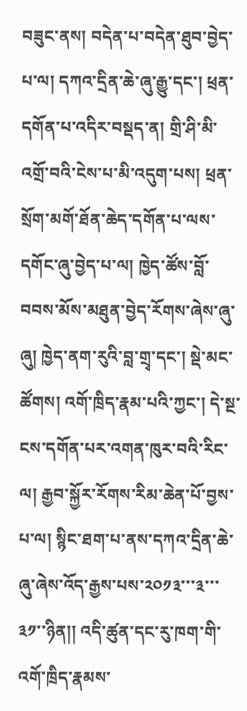བཟུང་ནས། བདེན་པ་བདེན་ཐུབ་བྱེད་པ་ལ། དཀའ་དྲིན་ཆེ་ཞུ་རྒྱུ་དང་། ཕྲན་དགོན་པ་འདིར་བསྡད་ན། གྲི་ཤི་མི་འགྲོ་བའི་ངེས་པ་མི་འདུག་པས། ཕྲན་སྲོག་མགོ་ཐོན་ཆེད་དགོན་པ་ལས་དགོང་ཞུ་བྱེད་པ་ལ། ཁྱེད་ཚོས་བློ་བབས་མོས་མཐུན་བྱེད་རོགས་ཞེས་ཞུ་ཞུ། ཁྱེད་ནག་རུའི་བླ་གྲྭ་དང་། སྡེ་མང་ཚོགས། འགོ་ཁྲིད་རྣམ་པའི་ཀྱང་། དེ་སྔ་ངས་དགོན་པར་འགན་ཁུར་བའི་རིང་ལ། རྒྱབ་སྐྱོར་རོགས་རིམ་ཆེན་པོ་བྱས་པ་ལ། སྙིང་ཐག་པ་ནས་དཀའ་དྲིན་ཆེ་ཞུ་ཞེས་འོད་རྒྱས་པས་༢༠༡༣་་་༣་་་༣༡་་ཉིན།། འདི་ཚུན་དང་རུ་ཁག་གི་འགོ་ཁྲིད་རྣམས་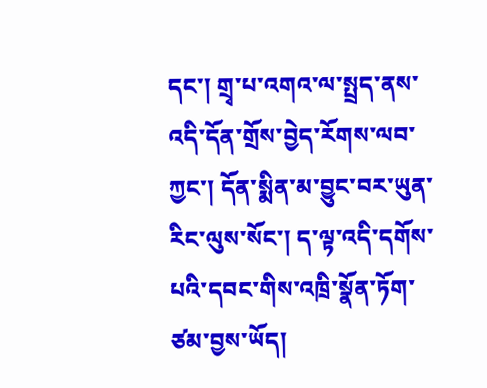དང་། གྲྭ་པ་འགའ་ལ་སྤྲད་ནས་འདི་དོན་གྲོས་བྱེད་རོགས་ལབ་ཀྱང་། དོན་སྨིན་མ་བྱུང་བར་ཡུན་རིང་ལུས་སོང་། ད་ལྟ་འདི་དགོས་པའི་དབང་གིས་འཁྲི་སྣོན་ཏོག་ཙམ་བྱས་ཡོད།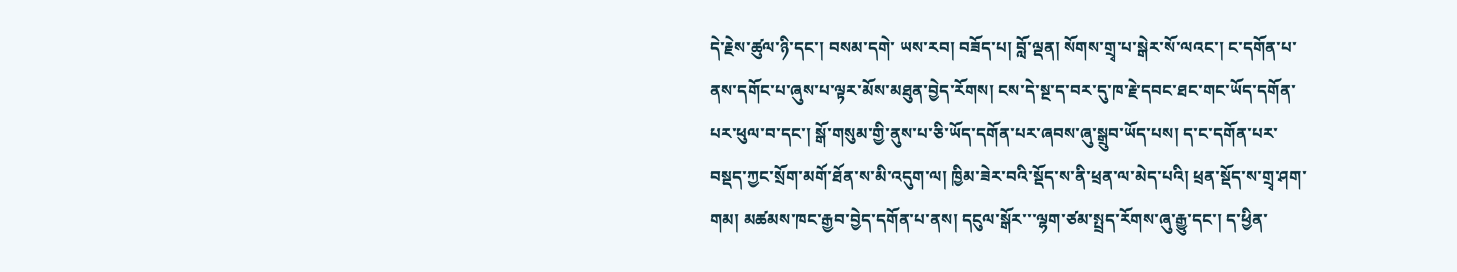དེ་རྗེས་ཚུལ་ཉི་དང་། བསམ་དགེ་ ཡས་རབ། བཟོད་པ། བློ་ལྡན། སོགས་གྲྭ་པ་སྒེར་སོ་ལའང་། ང་དགོན་པ་ནས་དགོང་པ་ཞུས་པ་ལྟར་མོས་མཐུན་བྱེད་རོགས། ངས་དེ་སྔ་ད་བར་དུ་ཁ་རྗེ་དབང་ཐང་གང་ཡོད་དགོན་པར་ཕུལ་བ་དང་། སྒོ་གསུམ་གྱི་ནུས་པ་ཅི་ཡོད་དགོན་པར་ཞབས་ཞུ་སྒྲུབ་ཡོད་པས། ད་ང་དགོན་པར་བསྡད་ཀྱང་སྲོག་མགོ་ཐོན་ས་མི་འདུག་ལ། ཁྱིམ་ཟེར་བའི་སྡོད་ས་ནི་ཕྲན་ལ་མེད་པའི། ཕྲན་སྡོད་ས་གྲྭ་ཤག་གམ། མཚམས་ཁང་རྒྱབ་བྱེད་དགོན་པ་ནས། དངུལ་སྒོར་་་ལྷག་ཙམ་སྤྲད་རོགས་ཞུ་རྒྱུ་དང་། ད་ཕྱིན་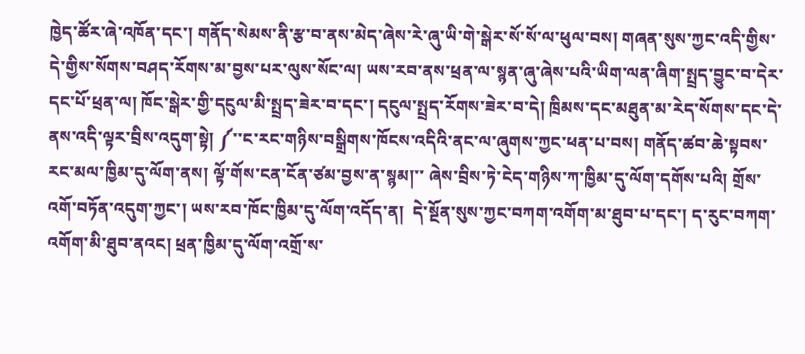ཁྱེད་ཚོར་ཞེ་འཁོན་དང་། གནོད་སེམས་ནི་རྩ་བ་ནས་མེད་ཞེས་རེ་ཞུ་ཡི་གེ་སྒེར་སོ་སོ་ལ་ཕུལ་བས། གཞན་སུས་ཀྱང་འདི་གྱིས་དེ་གྱིས་སོགས་བཤད་རོགས་མ་བྱས་པར་ལུས་སོང་ལ། ཡས་རབ་ནས་ཕྲན་ལ་སྙན་ཞུ་ཞེས་པའི་ཡིག་ལན་ཞིག་སྤྲད་བྱུང་བ་དེར་དང་པོ་ཕྲན་ལ། ཁོང་སྒེར་གྱི་དངུལ་མི་སྤྲད་ཟེར་བ་དང་། དངུལ་སྤྲད་རོགས་ཟེར་བ་དེ། ཁྲིམས་དང་མཐུན་མ་རེད་སོགས་དང་དེ་ནས་འདི་ལྟར་བྲིས་འདུག་སྟེ། ༼་་ང་རང་གཉིས་བསྒྲིགས་ཁོངས་འདིའི་ནང་ལ་ཞུགས་ཀྱང་ཕན་པ་བས། གནོད་ཚབ་ཆེ་སྟབས་རང་མལ་ཁྱིམ་དུ་ལོག་ནས། ལྟོ་གོས་ངན་ངོན་ཙམ་བྱས་ན་སྙམ།་་ ཞེས་བྲིས་ཏེ་ངེད་གཉིས་ཀ་ཁྱིམ་དུ་ལོག་དགོས་པའི། གྲོས་འགོ་བཏོན་འདུག་ཀྱང་། ཡས་རབ་ཁོང་ཁྱིམ་དུ་ལོག་འདོད་ན།  དེ་སྔོན་སུས་ཀྱང་བཀག་འགོག་མ་ཐུབ་པ་དང་། ད་རུང་བཀག་འགོག་མི་ཐུབ་ནའང། ཕྲན་ཁྱིམ་དུ་ལོག་འགྲོ་ས་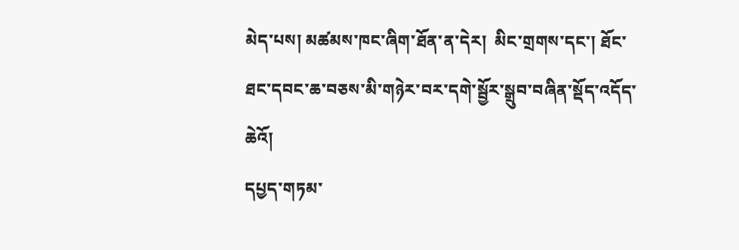མེད་པས། མཚམས་ཁང་ཞིག་ཐོན་ན་དེར།  མིང་གྲགས་དང་། ཐོང་ཐང་དབང་ཆ་བཅས་མི་གཉེར་བར་དགེ་སྦྱོར་སྒྲུབ་བཞིན་སྡོད་འདོད་ཆེའོ།
དཔྱད་གཏམ་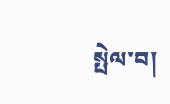སྤེལ་བ།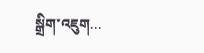སྒྲིག་འཇུག...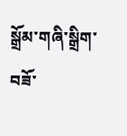སྒྲོམ་གཞི་སྒྲིག་བཟོ་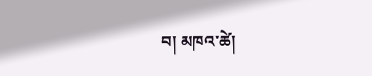བ། མཁའ་ཚེ།